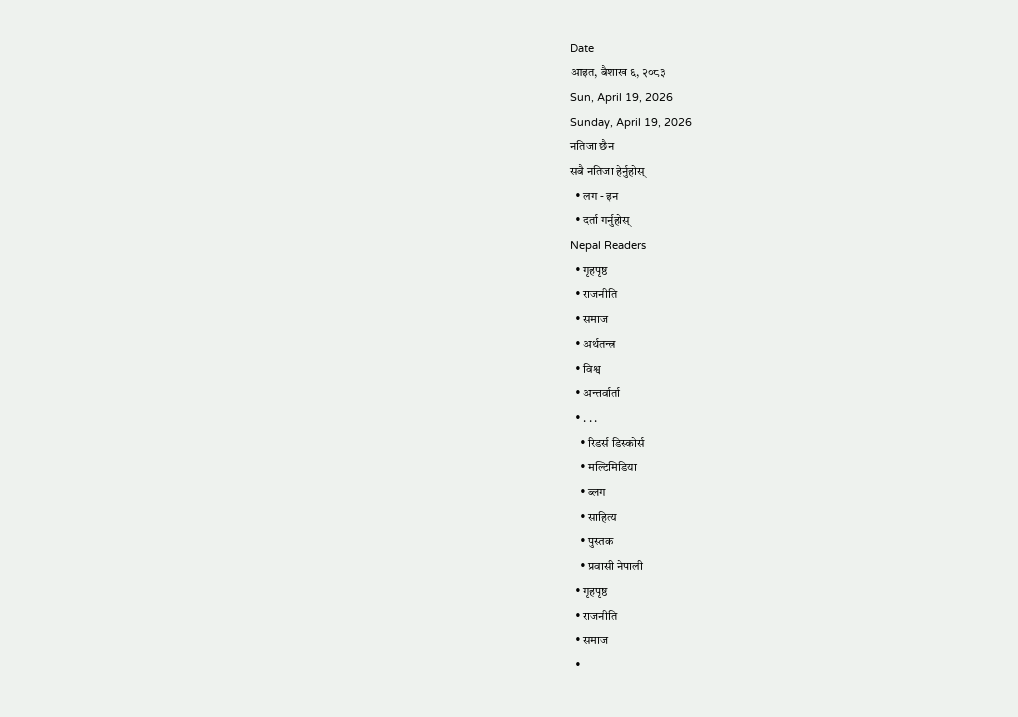Date
आइत, बैशाख ६, २०८३
Sun, April 19, 2026
Sunday, April 19, 2026
नतिजा छैन
सबै नतिजा हेर्नुहोस्
  • लग - इन
  • दर्ता गर्नुहोस्
Nepal Readers
  • गृहपृष्ठ
  • राजनीति
  • समाज
  • अर्थतन्त्र
  • विश्व
  • अन्तर्वार्ता
  • . . .
    • रिडर्स डिस्कोर्स
    • मल्टिमिडिया
    • ब्लग
    • साहित्य
    • पुस्तक
    • प्रवासी नेपाली
  • गृहपृष्ठ
  • राजनीति
  • समाज
  •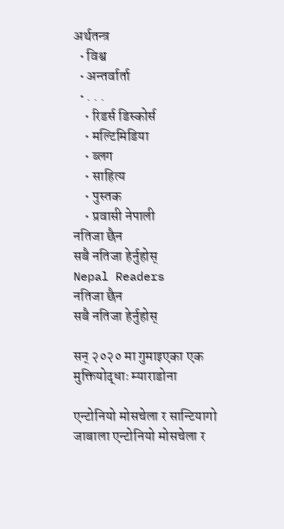अर्थतन्त्र
  • विश्व
  • अन्तर्वार्ता
  • . . .
    • रिडर्स डिस्कोर्स
    • मल्टिमिडिया
    • ब्लग
    • साहित्य
    • पुस्तक
    • प्रवासी नेपाली
नतिजा छैन
सबै नतिजा हेर्नुहोस्
Nepal Readers
नतिजा छैन
सबै नतिजा हेर्नुहोस्

सन् २०२० मा गुमाइएका एक मुक्तियोद्धाः म्याराडोना

एन्टोनियो मोसचेला र सान्टियागो जाबाला एन्टोनियो मोसचेला र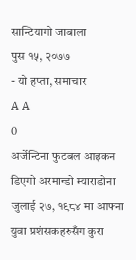सान्टियागो जाबाला
पुस १५, २०७७
- यो हप्ता, समाचार
A A
0
अर्जेन्टिना फुटबल आइकन डिएगो अरमान्डो म्याराडोना जुलाई २७, १९८४ मा आफ्ना युवा प्रशंसकहरुसँग कुरा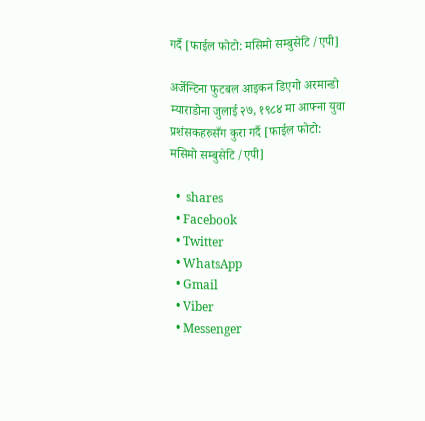गर्दै [फाईल फोटो: मसिमो सम्बुसेटि /एपी]

अर्जेन्टिना फुटबल आइकन डिएगो अरमान्डो म्याराडोना जुलाई २७, १९८४ मा आफ्ना युवा प्रशंसकहरुसँग कुरा गर्दै [फाईल फोटो: मसिमो सम्बुसेटि /एपी]

  •  shares
  • Facebook
  • Twitter
  • WhatsApp
  • Gmail
  • Viber
  • Messenger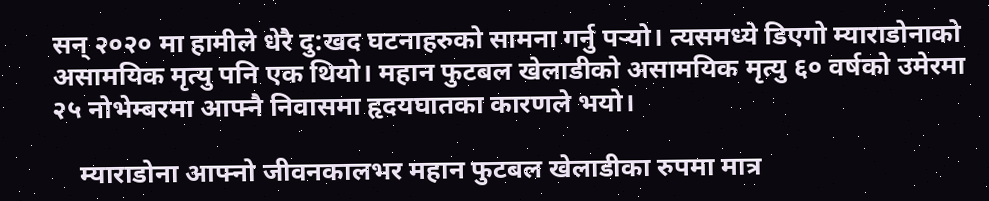सन् २०२० मा हामीले धेरै दु:खद घटनाहरुको सामना गर्नु पर्‍यो। त्यसमध्ये डिएगो म्याराडोनाको असामयिक मृत्यु पनि एक थियो। महान फुटबल खेलाडीको असामयिक मृत्यु ६० वर्षको उमेरमा २५ नोभेम्बरमा आफ्नै निवासमा हृदयघातका कारणले भयो।

    म्याराडोना आफ्नो जीवनकालभर महान फुटबल खेलाडीका रुपमा मात्र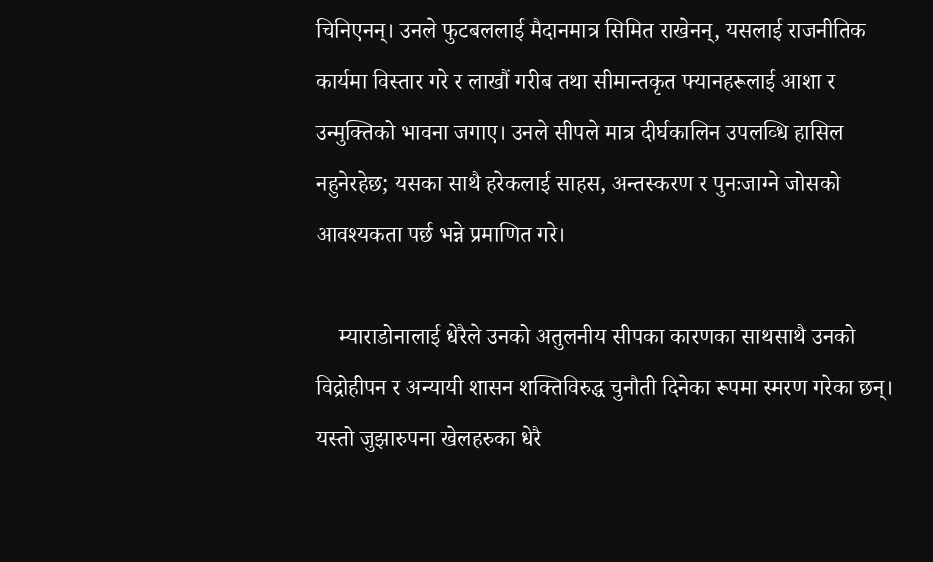चिनिएनन्। उनले फुटबललाई मैदानमात्र सिमित राखेनन्, यसलाई राजनीतिक कार्यमा विस्तार गरे र लाखौं गरीब तथा सीमान्तकृत फ्यानहरूलाई आशा र उन्मुक्तिको भावना जगाए। उनले सीपले मात्र दीर्घकालिन उपलव्धि हासिल नहुनेरहेछ; यसका साथै हरेकलाई साहस, अन्तस्करण र पुनःजाग्ने जोसको आवश्यकता पर्छ भन्ने प्रमाणित गरे।

    म्याराडोनालाई धेरैले उनको अतुलनीय सीपका कारणका साथसाथै उनको विद्रोहीपन र अन्यायी शासन शक्तिविरुद्ध चुनौती दिनेका रूपमा स्मरण गरेका छन्। यस्तो जुझारुपना खेलहरुका धेरै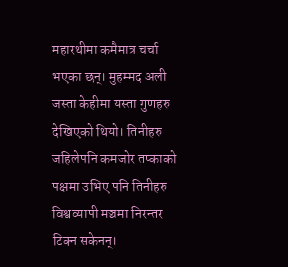महारथीमा कमैमात्र चर्चा भएका छन्। मुहम्मद अली जस्ता केहीमा यस्ता गुणहरु देखिएको थियो। तिनीहरु जहिलेपनि कमजोर तप्काको पक्षमा उभिए पनि तिनीहरु विश्वव्यापी मञ्चमा निरन्तर टिक्न सकेनन्।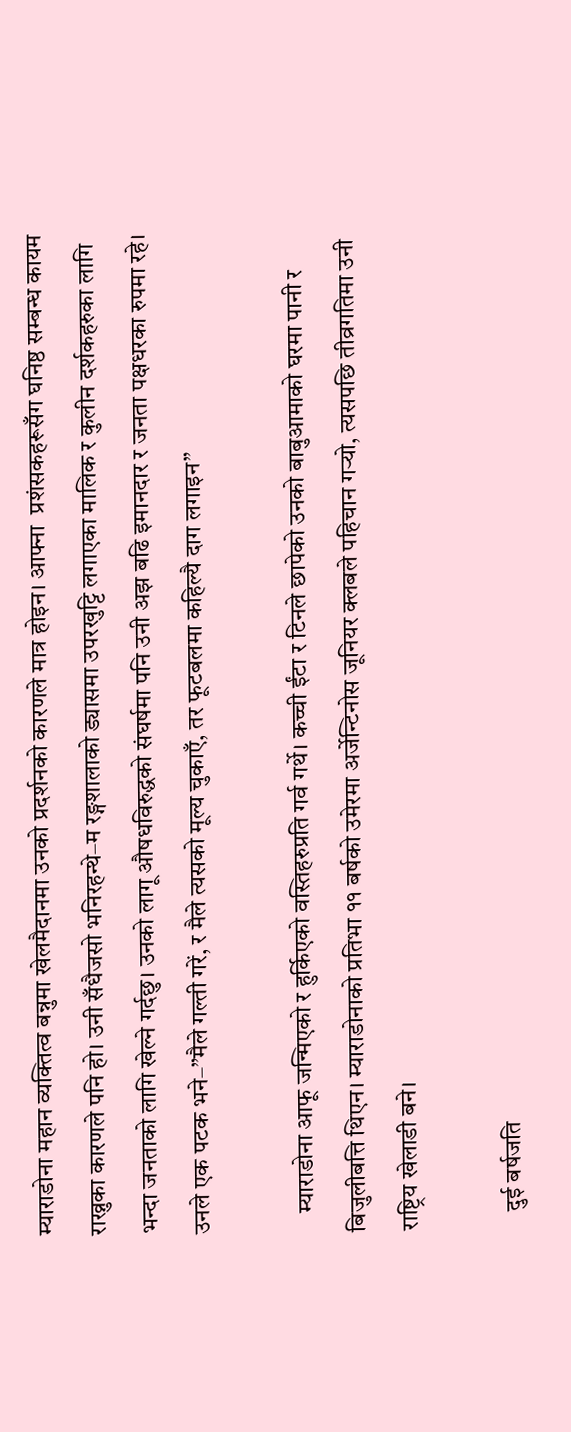म्याराडोना महान व्यक्तित्व बन्नुमा खेलमैदानमा उनको प्रदर्शनको कारणले मात्र होइन। आफ्ना  प्रशंसकहरूसँग घनिष्ठ सम्बन्ध कायम राख्नुका कारणले पनि हो। उनी सँधैजसो भनिरहन्थे–म रङ्गशालाको ड्यासमा उपरखुट्टि लगाएका मालिक र कुलीन दर्शकहरुका लागि भन्दा जनताको लागि खेल्ने गर्दछु। उनको लागू औषधविरुद्धको संघर्षमा पनि उनी अझ बढि इमानदार र जनता पक्षधरका रुपमा रहे। उनले एक पटक भने–”मैले गल्ती गरें, र मैले त्यसको मूल्य चुकाएँ, तर फूटबलमा कहिल्यै दाग लगाइन”

    म्याराडोना आफू जन्मिएको र हुर्किएको वस्तिहरुप्रति गर्व गर्थे। कच्ची ईंटा र टिनले छापेको उनको बाबुआमाको घरमा पानी र बिजुलीबत्ति थिएन। म्याराडोनाको प्रतिभा ११ बर्षको उमेरमा अर्जेन्टिनोस जूनियर क्लबले पहिचान गर्‍यो, त्यसपछि तीव्रगतिमा उनी राष्ट्रिय खेलाडी बने।

    दुई बर्षजति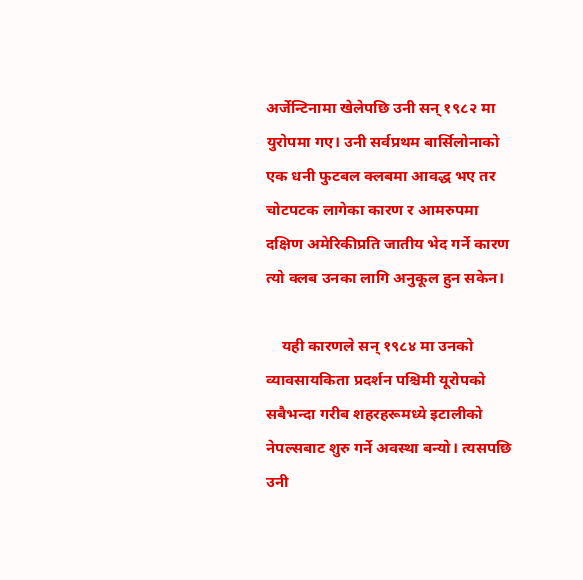अर्जेन्टिनामा खेलेपछि उनी सन् १९८२ मा युरोपमा गए। उनी सर्वप्रथम बार्सिलोनाको एक धनी फुटबल क्लबमा आवद्ध भए तर चोटपटक लागेका कारण र आमरुपमा दक्षिण अमेरिकीप्रति जातीय भेद गर्ने कारण त्यो क्लब उनका लागि अनुकूल हुन सकेन।

    यही कारणले सन् १९८४ मा उनको व्यावसायकिता प्रदर्शन पश्चिमी यूरोपको सबैभन्दा गरीब शहरहरूमध्ये इटालीको नेपल्सबाट शुरु गर्ने अवस्था बन्यो। त्यसपछि उनी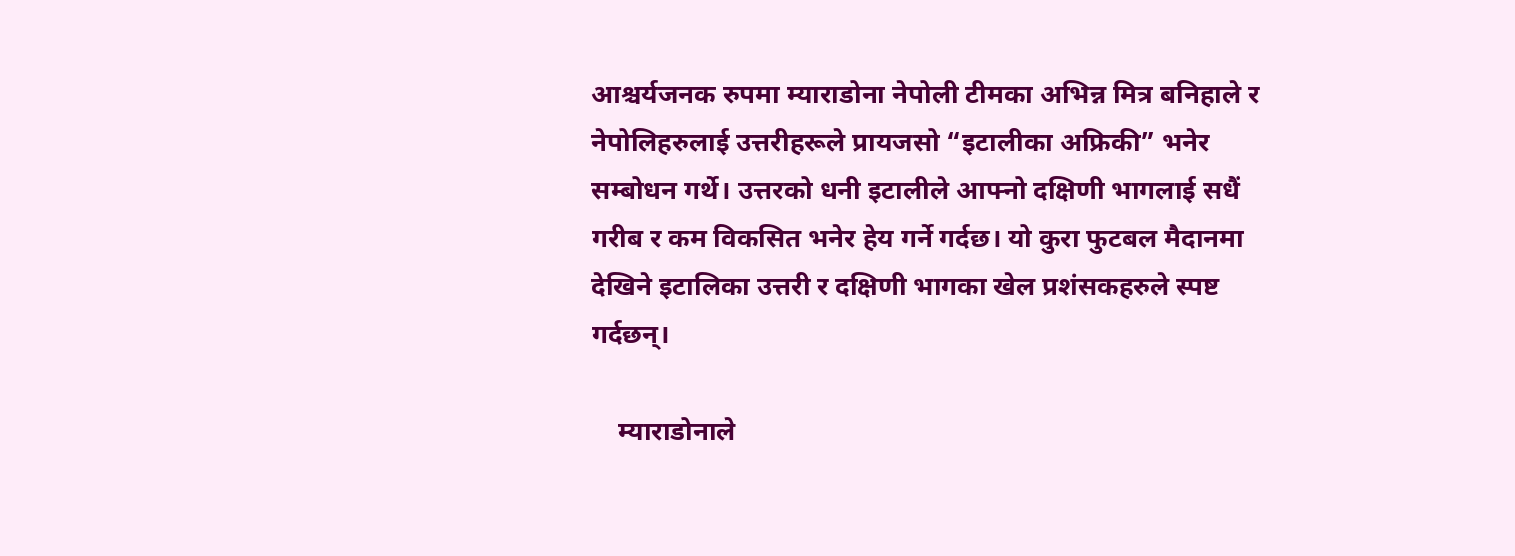आश्चर्यजनक रुपमा म्याराडोना नेपोली टीमका अभिन्न मित्र बनिहाले र नेपोलिहरुलाई उत्तरीहरूले प्रायजसो “इटालीका अफ्रिकी” भनेर सम्बोधन गर्थे। उत्तरको धनी इटालीले आफ्नो दक्षिणी भागलाई सधैं गरीब र कम विकसित भनेर हेय गर्ने गर्दछ। यो कुरा फुटबल मैदानमा देखिने इटालिका उत्तरी र दक्षिणी भागका खेल प्रशंसकहरुले स्पष्ट गर्दछन्।

    म्याराडोनाले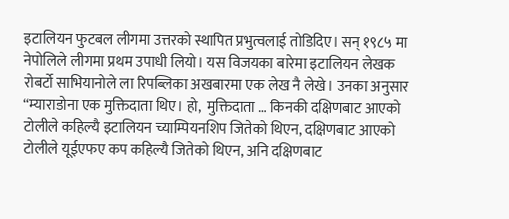इटालियन फुटबल लीगमा उत्तरको स्थापित प्रभुत्वलाई तोडिदिए। सन् १९८५ मा नेपोलिले लीगमा प्रथम उपाधी लियो। यस विजयका बारेमा इटालियन लेखक रोबर्टो साभियानोले ला रिपब्लिका अखबारमा एक लेख नै लेखे। उनका अनुसार “म्याराडोना एक मुक्तिदाता थिए। हो,  मुक्तिदाता … किनकी दक्षिणबाट आएको टोलीले कहिल्यै इटालियन च्याम्पियनशिप जितेको थिएन, दक्षिणबाट आएको टोलीले यूईएफए कप कहिल्यै जितेको थिएन, अनि दक्षिणबाट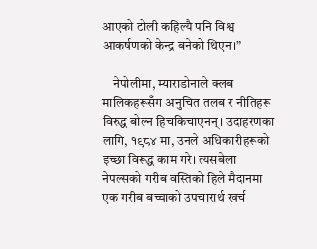आएको टोली कहिल्यै पनि विश्व आकर्षणको केन्द्र बनेको थिएन।”

    नेपोलीमा, म्याराडोनाले क्लब मालिकहरूसँग अनुचित तलब र नीतिहरू विरुद्ध बोल्न हिचकिचाएनन्। उदाहरणका लागि, १९८४ मा, उनले अधिकारीहरूको इच्छा विरूद्ध काम गरे। त्यसबेला नेपल्सको गरीब वस्तिको हिले मैदानमा एक गरीब बच्चाको उपचारार्थ खर्च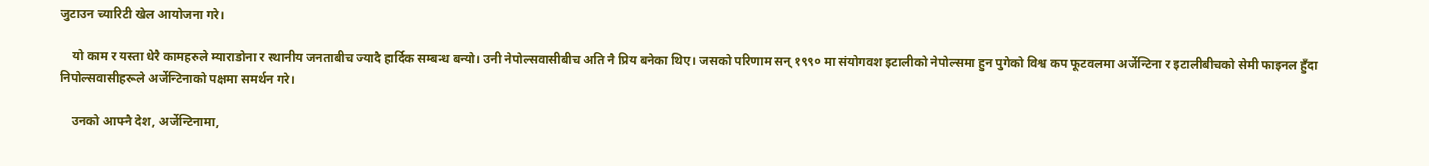जुटाउन च्यारिटी खेल आयोजना गरे।

    यो काम र यस्ता धेरै कामहरुले म्याराडोना र स्थानीय जनताबीच ज्यादै हार्दिक सम्बन्ध बन्यो। उनी नेपोल्सवासीबीच अति नै प्रिय बनेका थिए। जसको परिणाम सन् १९९० मा संयोगवश इटालीको नेपोल्समा हुन पुगेको विश्व कप फूटवलमा अर्जेन्टिना र इटालीबीचको सेमी फाइनल हुँदा निपोल्सवासीहरूले अर्जेन्टिनाको पक्षमा समर्थन गरे।

    उनको आफ्नै देश, अर्जेन्टिनामा,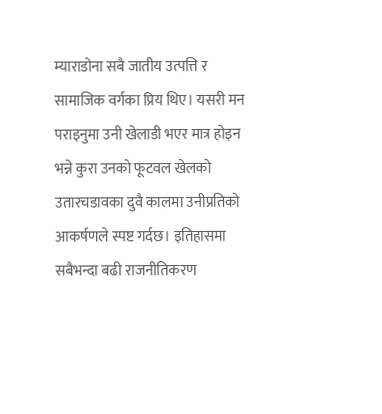म्याराडोना सबै जातीय उत्पत्ति र सामाजिक वर्गका प्रिय थिए। यसरी मन पराइनुमा उनी खेलाडी भएर मात्र होइन भन्ने कुरा उनको फूटवल खेलको उतारचडावका दुवै कालमा उनीप्रतिको आकर्षणले स्पष्ट गर्दछ। इतिहासमा सबैभन्दा बढी राजनीतिकरण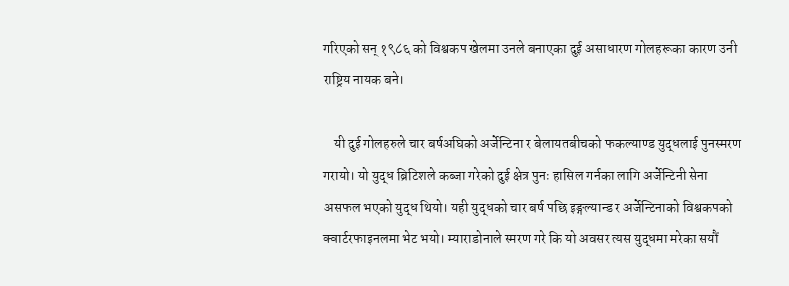गरिएको सन् १९८६ को विश्वकप खेलमा उनले बनाएका दुई असाधारण गोलहरूका कारण उनी राष्ट्रिय नायक बने।

    यी दुई गोलहरुले चार बर्षअघिको अर्जेन्टिना र बेलायतबीचको फकल्याण्ड युद्धलाई पुनस्मरण गरायो। यो युद्ध ब्रिटिशले कब्जा गरेको दुई क्षेत्र पुनः हासिल गर्नका लागि अर्जेन्टिनी सेना असफल भएको युद्ध थियो। यही युद्धको चार बर्ष पछि इङ्गल्यान्ड र अर्जेन्टिनाको विश्वकपको क्वार्टरफाइनलमा भेट भयो। म्याराडोनाले स्मरण गरे कि यो अवसर त्यस युद्धमा मरेका सयौं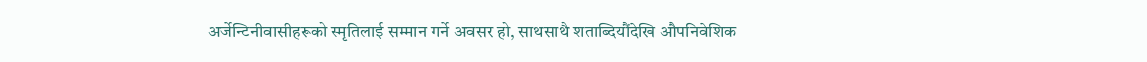अर्जेन्टिनीवासीहरूको स्मृतिलाई सम्मान गर्ने अवसर हो, साथसाथै शताब्दियौंदेखि औपनिवेशिक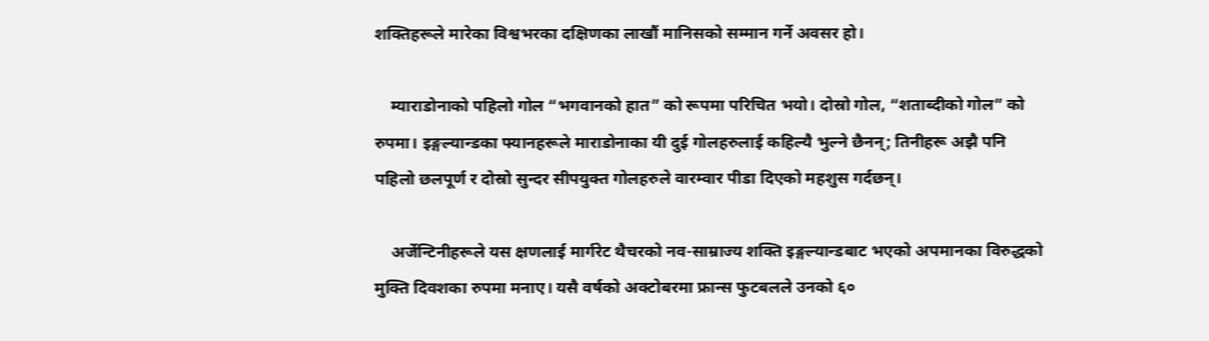शक्तिहरूले मारेका विश्वभरका दक्षिणका लाखौं मानिसको सम्मान गर्ने अवसर हो।

    म्याराडोनाको पहिलो गोल “भगवानको हात” को रूपमा परिचित भयो। दोस्रो गोल, “शताब्दीको गोल” को रुपमा। इङ्गल्यान्डका फ्यानहरूले माराडोनाका यी दुई गोलहरुलाई कहिल्यै भुल्ने छैनन्; तिनीहरू अझै पनि पहिलो छलपूर्ण र दोस्रो सुन्दर सीपयुक्त गोलहरुले वारम्वार पीडा दिएको महशुस गर्दछन्।

    अर्जेन्टिनीहरूले यस क्षणलाई मार्गरेट थैचरको नव-साम्राज्य शक्ति इङ्गल्यान्डबाट भएको अपमानका विरुद्धको मुक्ति दिवशका रुपमा मनाए। यसै वर्षको अक्टोबरमा फ्रान्स फुटबलले उनको ६०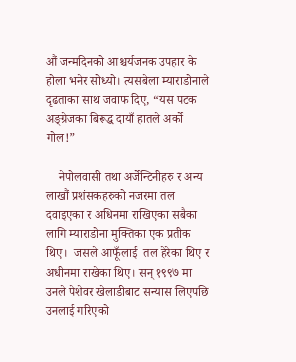औं जन्मदिनको आश्चर्यजनक उपहार के होला भनेर सोध्यो। त्यसबेला म्याराडोनाले दृढताका साथ जवाफ दिए, “यस पटक अङ्ग्रेजका बिरूद्ध दायाँ हातले अर्को गोल!”

    नेपोलवासी तथा अर्जेन्टिनीहरु र अन्य लाखौं प्रशंसकहरुको नजरमा तल दवाइएका र अधिनमा राखिएका सबैका लागि म्याराडोना मुक्तिका एक प्रतीक थिए।  जसले आफूँलाई  तल हेरेका थिए र अधीनमा राखेका थिए। सन् १९९७ मा उनले पेशेवर खेलाडीबाट सन्यास लिएपछि उनलाई गरिएको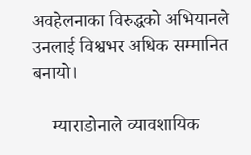अवहेलनाका विरुद्धको अभियानले उनलाई विश्वभर अधिक सम्मानित बनायो।

    म्याराडोनाले व्यावशायिक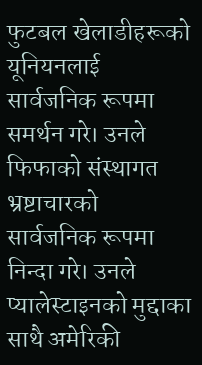फुटबल खेलाडीहरूको यूनियनलाई सार्वजनिक रूपमा समर्थन गरे। उनले फिफाको संस्थागत भ्रष्टाचारको सार्वजनिक रूपमा निन्दा गरे। उनले प्यालेस्टाइनको मुद्दाका साथै अमेरिकी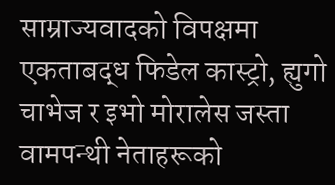साम्राज्यवादको विपक्षमा एकताबद्ध फिडेल कास्ट्रो, ह्युगो चाभेज र इभो मोरालेस जस्ता वामपन्थी नेताहरूको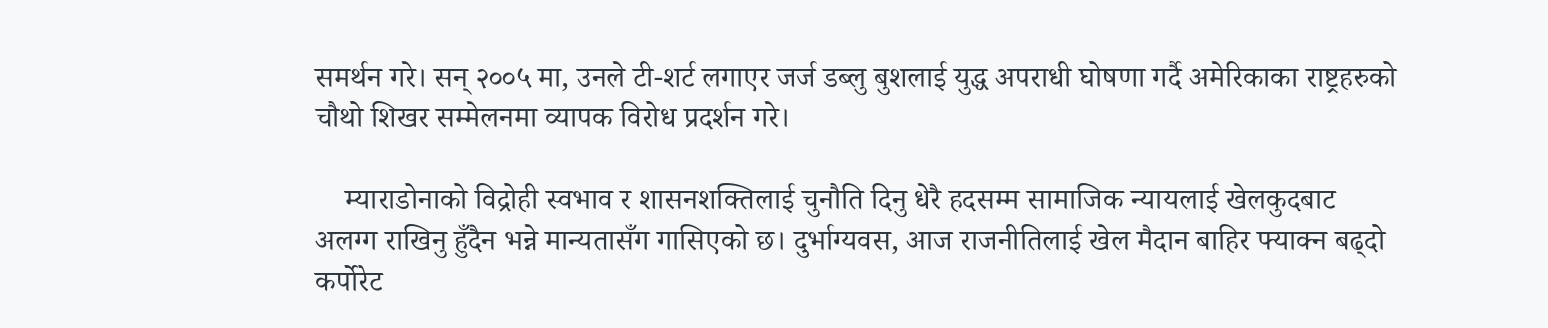समर्थन गरे। सन् २००५ मा, उनले टी-शर्ट लगाएर जर्ज डब्लु बुशलाई युद्ध अपराधी घोषणा गर्दै अमेरिकाका राष्ट्रहरुको चौथो शिखर सम्मेलनमा व्यापक विरोध प्रदर्शन गरे।

    म्याराडोनाको विद्रोही स्वभाव र शासनशक्तिलाई चुनौति दिनु धेरै हदसम्म सामाजिक न्यायलाई खेलकुदबाट अलग्ग राखिनु हुँदैन भन्ने मान्यतासँग गासिएको छ। दुर्भाग्यवस, आज राजनीतिलाई खेल मैदान बाहिर फ्याक्न बढ्दो कर्पोरेट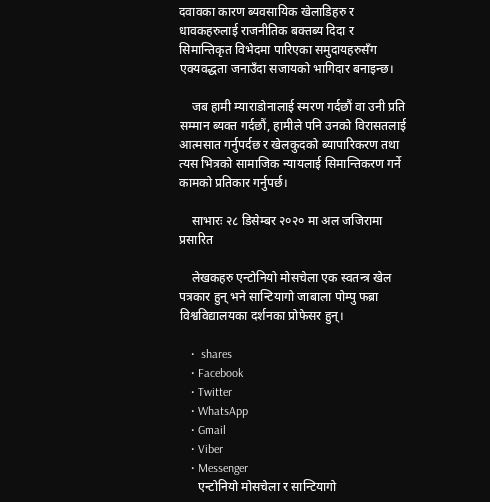दवावका कारण ब्यवसायिक खेलाडिहरु र धावकहरुलाई राजनीतिक बक्तब्य दिदा र सिमान्तिकृत विभेदमा पारिएका समुदायहरुसँग एक्यवद्धता जनाउँदा सजायको भागिदार बनाइन्छ।

    जब हामी म्याराडोनालाई स्मरण गर्दछौं वा उनी प्रति सम्मान ब्यक्त गर्दछौं, हामीले पनि उनको विरासतलाई आत्मसात गर्नुपर्दछ र खेलकुदको ब्यापारिकरण तथा त्यस भित्रको सामाजिक न्यायलाई सिमान्तिकरण गर्ने कामको प्रतिकार गर्नुपर्छ।

    साभारः २८ डिसेम्बर २०२० मा अल जजिरामा प्रसारित

    लेखकहरु एन्टोनियो मोसचेला एक स्वतन्त्र खेल पत्रकार हुन् भने सान्टियागो जाबाला पोम्पु फब्रा विश्वविद्यालयका दर्शनका प्रोफेसर हुन्।

    •  shares
    • Facebook
    • Twitter
    • WhatsApp
    • Gmail
    • Viber
    • Messenger
      एन्टोनियो मोसचेला र सान्टियागो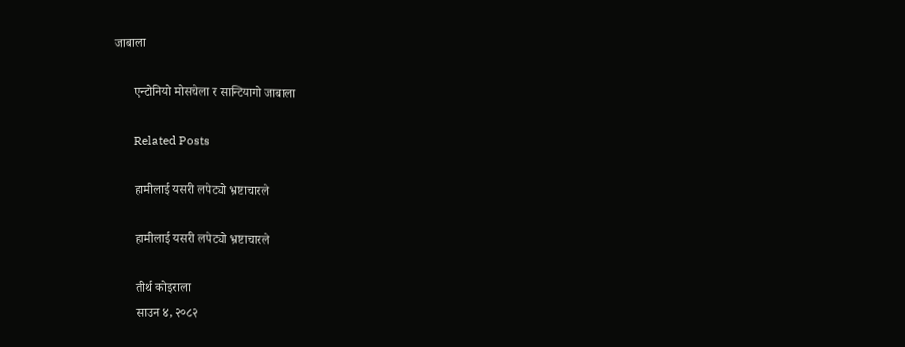जाबाला

      एन्टोनियो मोसचेला र सान्टियागो जाबाला

      Related Posts

      हामीलाई यसरी लपेट्यो भ्रष्टाचारले

      हामीलाई यसरी लपेट्यो भ्रष्टाचारले

      तीर्थ कोइराला
      साउन ४, २०८२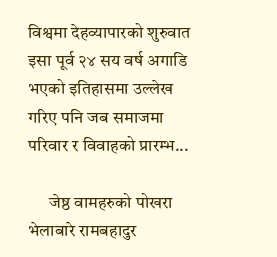विश्वमा देहव्यापारको शुरुवात इसा पूर्व २४ सय वर्ष अगाडि भएको इतिहासमा उल्लेख गरिए पनि जब समाजमा परिवार र विवाहको प्रारम्भ...

      जेष्ठ वामहरुको पोखरा भेलाबारे रामबहादुर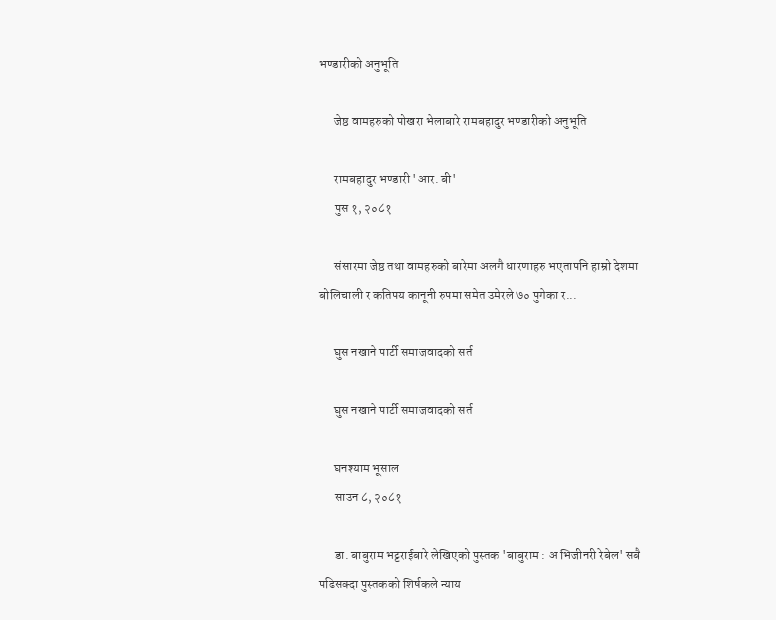भण्डारीको अनुभूति

      जेष्ठ वामहरुको पोखरा भेलाबारे रामबहादुर भण्डारीको अनुभूति

      रामबहादुर भण्डारी 'आर. बी'
      पुस १, २०८१

      संसारमा जेष्ठ तथा वामहरुको बारेमा अलगै धारणाहरु भएतापनि हाम्रो देशमा बोलिचाली र कतिपय कानूनी रुपमा समेत उमेरले ७० पुगेका र...

      घुस नखाने पार्टी समाजवादको सर्त

      घुस नखाने पार्टी समाजवादको सर्त

      घनश्याम भूसाल
      साउन ८, २०८१

      डा. बाबुराम भट्टराईबारे लेखिएको पुस्तक 'बाबुराम : अ भिजीनरी रेबेल' सबै पढिसक्दा पुस्तकको शिर्षकले न्याय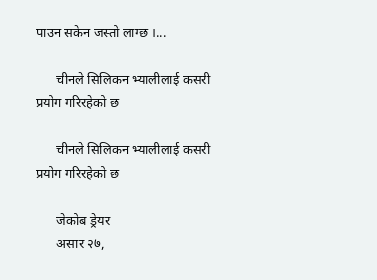पाउन सकेन जस्तो लाग्छ ।...

      चीनले सिलिकन भ्यालीलाई कसरी प्रयोग गरिरहेको छ

      चीनले सिलिकन भ्यालीलाई कसरी प्रयोग गरिरहेको छ

      जेकोब ड्रेयर
      असार २७,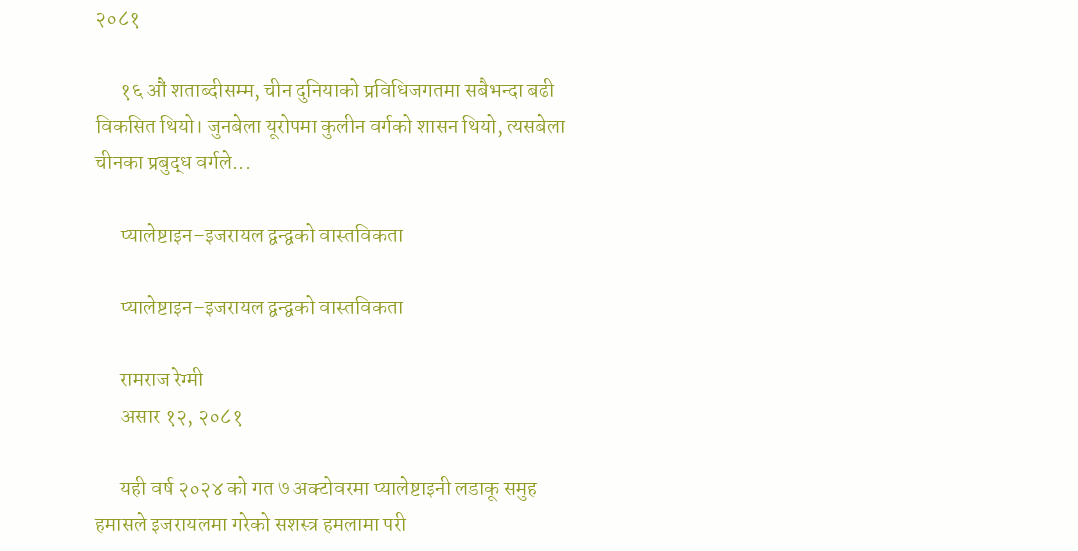२०८१

      १६ औं शताब्दीसम्म, चीन दुनियाको प्रविधिजगतमा सबैभन्दा बढी विकसित थियो। जुनबेला यूरोपमा कुलीन वर्गको शासन थियो, त्यसबेला चीनका प्रबुद्ध वर्गले...

      प्यालेष्टाइन–इजरायल द्वन्द्वको वास्तविकता

      प्यालेष्टाइन–इजरायल द्वन्द्वको वास्तविकता

      रामराज रेग्मी
      असार १२, २०८१

      यही वर्ष २०२४ को गत ७ अक्टोवरमा प्यालेष्टाइनी लडाकू समुह हमासले इजरायलमा गरेको सशस्त्र हमलामा परी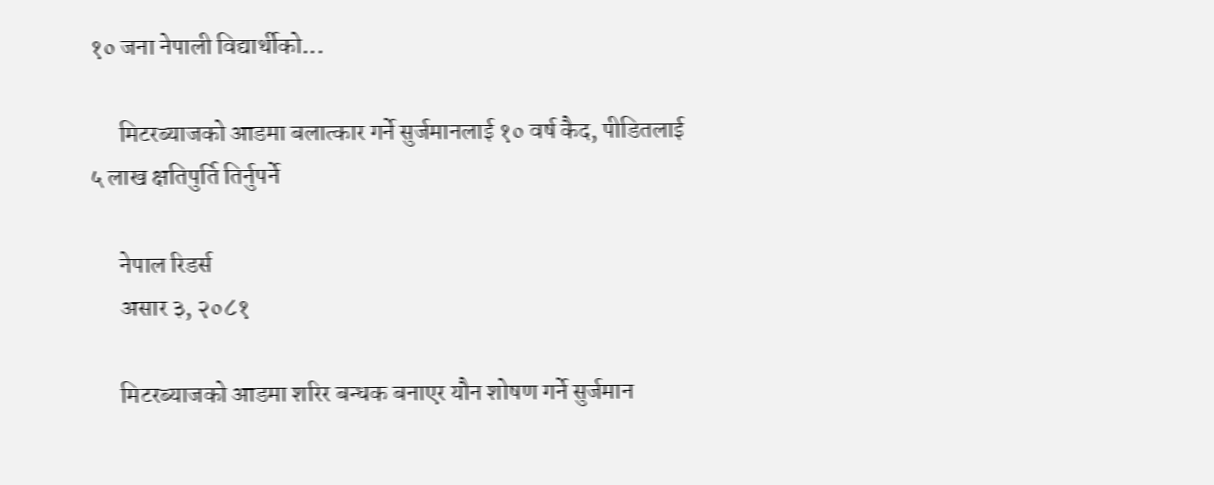१० जना नेपाली विद्यार्थीको...

      मिटरब्याजको आडमा बलात्कार गर्ने सुर्जमानलाई १० वर्ष कैद, पीडितलाई ५ लाख क्षतिपुर्ति तिर्नुपर्ने

      नेपाल रिडर्स
      असार ३, २०८१

      मिटरब्याजको आडमा शरिर बन्धक बनाएर यौन शोषण गर्ने सुर्जमान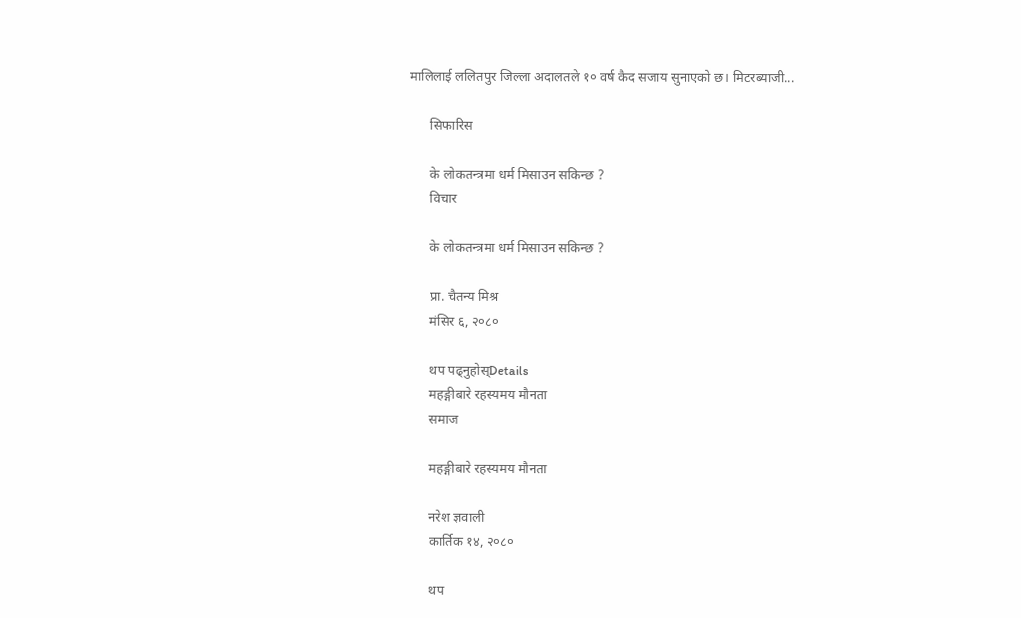मालिलाई ललितपुर जिल्ला अदालतले १० वर्ष कैद सजाय सुनाएको छ। मिटरब्याजी...

      सिफारिस

      के लोकतन्त्रमा धर्म मिसाउन सकिन्छ ?
      विचार

      के लोकतन्त्रमा धर्म मिसाउन सकिन्छ ?

      प्रा. चैतन्य मिश्र
      मंसिर ६, २०८०

      थप पढ्नुहोस्Details
      महङ्गीबारे रहस्यमय मौनता
      समाज

      महङ्गीबारे रहस्यमय मौनता

      नरेश ज्ञवाली
      कार्तिक १४, २०८०

      थप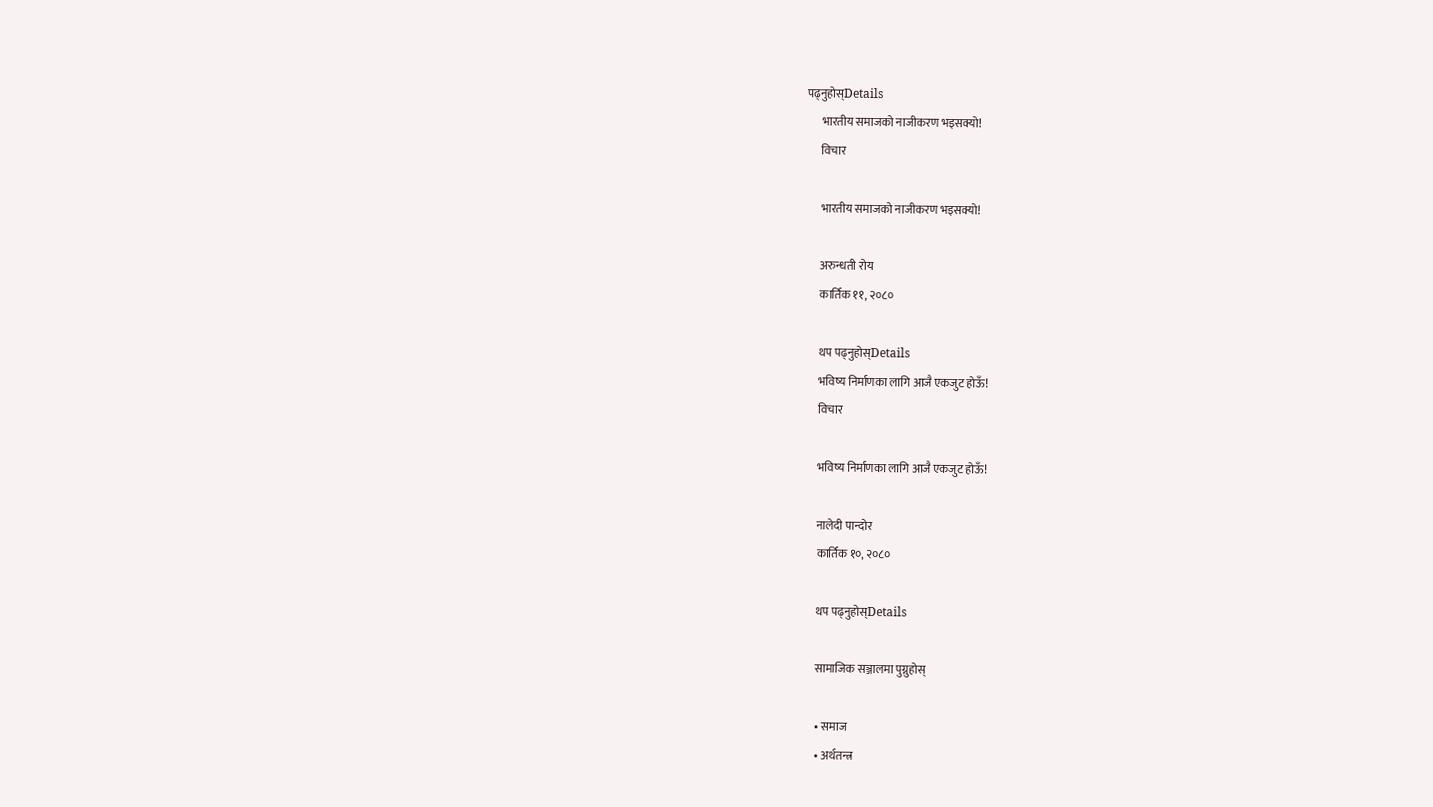पढ्नुहोस्Details
      भारतीय समाजको नाजीकरण भइसक्यो!
      विचार

      भारतीय समाजको नाजीकरण भइसक्यो!

      अरुन्धती रोय
      कार्तिक ११, २०८०

      थप पढ्नुहोस्Details
      भविष्य निर्माणका लागि आजै एकजुट होऊँ!
      विचार

      भविष्य निर्माणका लागि आजै एकजुट होऊँ!

      नालेदी पान्दोर
      कार्तिक १०, २०८०

      थप पढ्नुहोस्Details

      सामाजिक सञ्जालमा पुग्नुहोस्

      • समाज
      • अर्थतन्त्र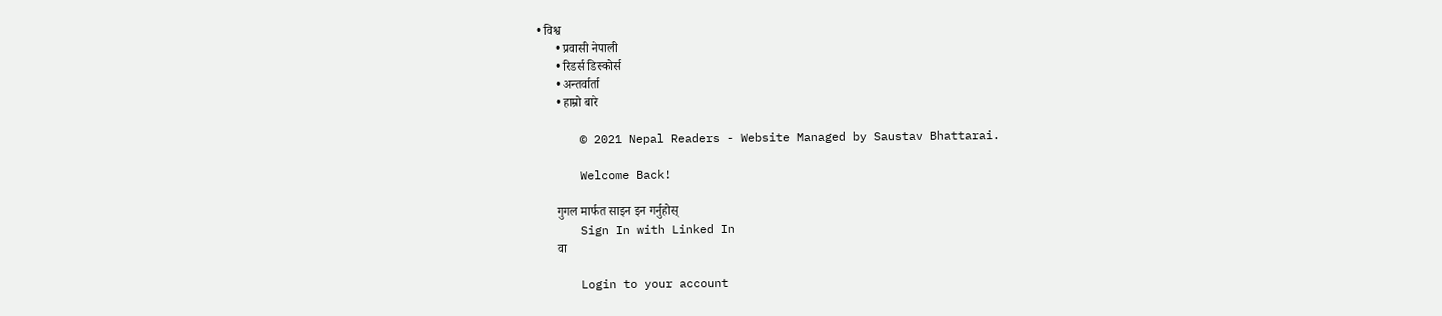• विश्व
      • प्रवासी नेपाली
      • रिडर्स डिस्कोर्स
      • अन्तर्वार्ता
      • हाम्रो बारे

      © 2021 Nepal Readers - Website Managed by Saustav Bhattarai.

      Welcome Back!

      गुगल मार्फत साइन इन गर्नुहोस्
      Sign In with Linked In
      वा

      Login to your account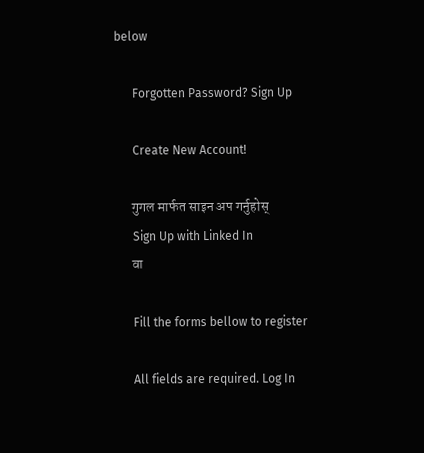below

      Forgotten Password? Sign Up

      Create New Account!

      गुगल मार्फत साइन अप गर्नुहोस्
      Sign Up with Linked In
      वा

      Fill the forms bellow to register

      All fields are required. Log In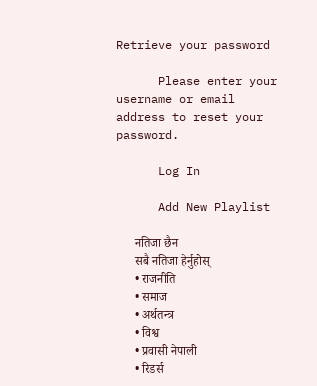Retrieve your password

      Please enter your username or email address to reset your password.

      Log In

      Add New Playlist

      नतिजा छैन
      सबै नतिजा हेर्नुहोस्
      • राजनीति
      • समाज
      • अर्थतन्त्र
      • विश्व
      • प्रवासी नेपाली
      • रिडर्स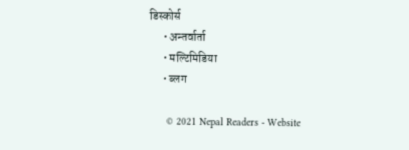डिस्कोर्स
      • अन्तर्वार्ता
      • मल्टिमिडिया
      • ब्लग

      © 2021 Nepal Readers - Website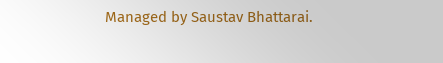Managed by Saustav Bhattarai.